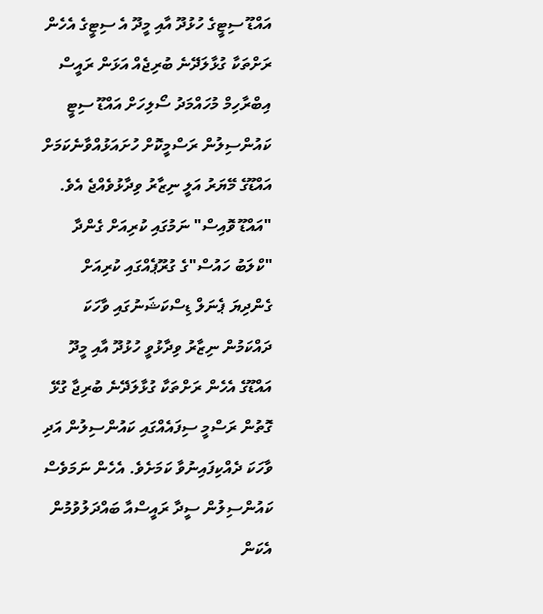އައްޑޫ ސިޓީގެ ހުޅުދޫ އާއި މީދޫ އެ ސިޓީގެ އެހެން ރަށްތަކާ ގުޅާލަދޭނެ ބުރިޖެއް އަޅަން ރައީސް އިބްރާހިމް މުހައްމަދު ސޯލިހަށް އައްޑޫ ސިޓީ ކައުންސިލުން ރަސްމީކޮށް ހުށައަޅުއްވާނެކަމަށް އައްޑޫގެ މޭޔަރު އަލީ ނިޒާރު ވިދާޅުވެއްޖެ އެވެ.
"އައްޑޫ ވޮއިސް" ނަމުގައި ކުރިއަށް ގެންދާ "ކްލަބު ހައުސް"ގެ ގުރޫޕެއްގައި ކުރިއަށް ގެންދިޔަ ޕެނަލް ޑިސްކަޝަނުގައި ވާހަކަ ދައްކަމުން ނިޒާރު ވިދާޅުވީ ހުޅުދޫ އާއި މީދޫ އައްޑޫގެ އެހެން ރަށްތަކާ ގުޅާލަދޭނެ ބުރިޖާ ގުޅޭ ގޮތުން ރަސްމީ ސިފައެއްގައި ކައުންސިލުން އަދި ވާހަކަ ދެއްކިފައިނުވާ ކަމަށެވެ. އެހެން ނަމަވެސް ކައުންސިލުން ސީދާ ރައީސްއާ ބައްދަލުވުމުން އެކަން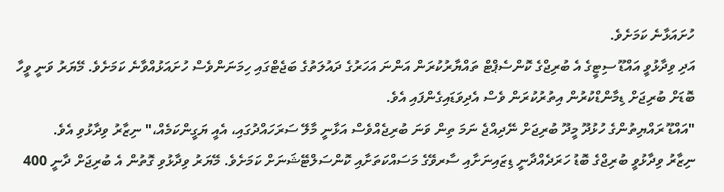ހުށައަޅާނެ ކަމަށެވެ.
އަދި ވިދާޅުވީ އައްޑޫ ސިޓީގެ އެ ބުރިޖްގެ ކޮންސެޕްޓް ތައްޔާރުކުރަން އަންނަ އަހަރުގެ ދައުލަތުގެ ބަޖެޓްގައި ހިމަނަންވެސް ހުށައަޅުއްވާނެ ކަމަށެވެ. މޭޔަރު ވަނީ ވީހާ ބޮޑަށް ބުރިޖަށް ޑިމާންޑްކުރުން އިތުރުކުރަން ވެސް އެދިވަޑައިގެންފައި އެވެ.
"އައްޑޫ ރައްޔިތުންގެ ހުޅުދޫ މީދޫ ބުރިޖަށް ނޭދިއްޖެ ނަމަ ތިން ވަނަ ބުރިޖެއްވެސް އަޅާނީ މާލޭ ސަރަހައްދުގައި، އެއީ ޔަގީންކަމެއް،" ނިޒާރު ވިދާޅުވި އެވެ.
ނިޒާރު ވިދާޅުވީ ބުރިޖްގެ ބޮޑު ހަރަދެއްދާނީ ޑިޒައިނަށާއި ސާރވޭގެ މަސައްކަތަށާއި ކޮންސަލްޓޭޝަނަށް ކަމަށެވެ. މޭޔަރު ވިދާޅުވި ގޮތުން އެ ބުރިޖަށް ދާނީ 400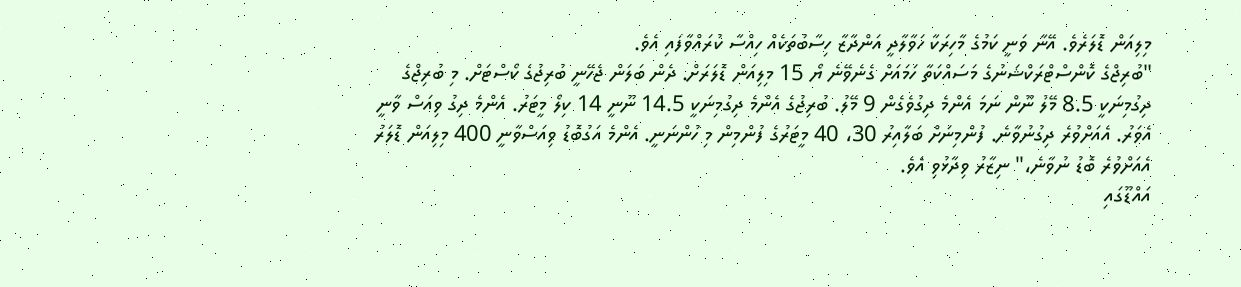މިލިއަން ޑޮލަރެވެ. އޭނާ ވަނީ ކަމުގެ މާހިރަކާ ހަވާލާދީ އަންދާޒާ ހިސާބުތަކެއް ހިއްސާ ކުރައްވާފައި އެވެ.
"ބުރިޖްގެ ކޮންސްޓްރަކްޝަނުގެ މަސައްކަތާ ހަމައަށް ގެނެވޭނެ ޔޯ 15 މިލިއަން ޑޮލަރަށް. ދެން ބަލަން ޖެހޭނީ ބުރިޖުގެ ކޯސްޓަށް. މި ބުރިޖްގެ ދިގުމިނަކީ 8.5 މޭލު ނޫން ނަމަ އެންމެ ދިގުވެގެން 9 މޭލު. ބުރިޖުގެ އެންމެ ދިގުމިނަކީ 14.5 ނޫނީ 14 ކިލޯ މީޓަރު. އެންމެ ދިގު ވިއަސް ވާނީ އެވަރު. އެއަށްވުރެ ދިގުނުވާނެ. ފުންމިނަށް ބަލާއިރު 30، 40 މީޓަރުގެ ފުންމިން މި ހުންނަނީ. އެންމެ އަގުބޮޑު ވިއަސްވާނީ 400 މިލިއަން ޑޮލަރު އެއަށްވުރެ ބޮޑު ނުވާނެ،" ނިޒާރު ވިދާޅުވި އެވެ.
އައްޑޫގައި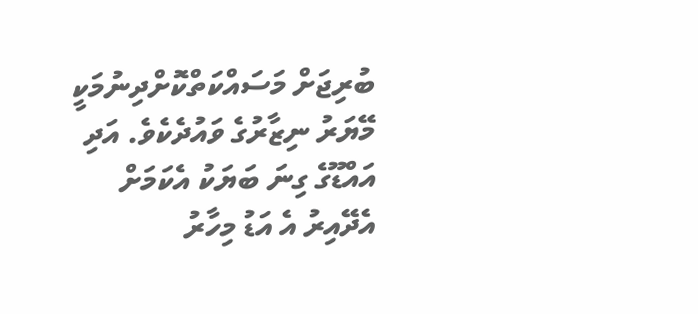ބުރިޖަށް މަސައްކަތްކޮށްދިނުމަކީ މޭޔަރު ނިޒާރުގެ ވައުދެކެވެ. އަދި އައްޑޫގެ ގިނަ ބަޔަކު އެކަމަށް އެދޭއިރު އެ އަޑު މިހާރު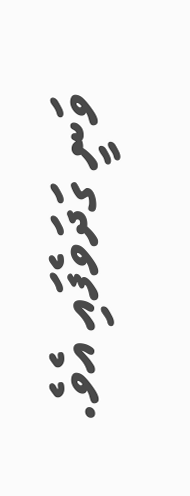ވަނީ ގަދަވެފައި އެވެ.